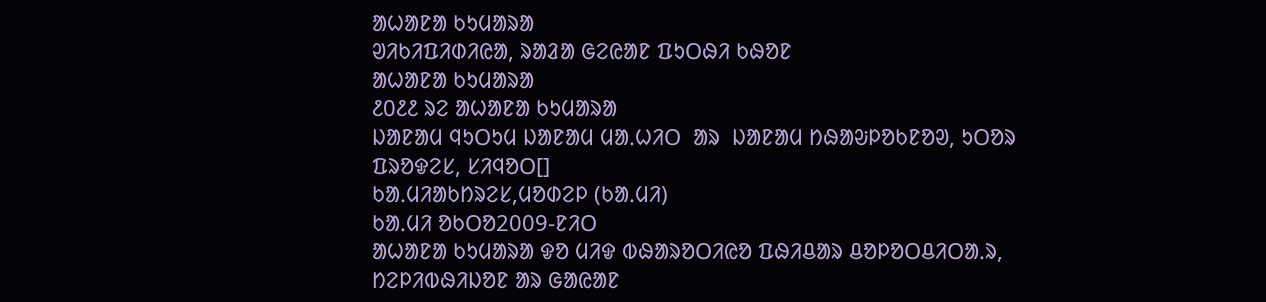ᱟᱦᱟᱱᱟ ᱠᱩᱢᱟᱨᱟ
ᱣᱤᱠᱤᱯᱤᱰᱤᱭᱟ, ᱨᱟᱲᱟ ᱜᱮᱭᱟᱱ ᱯᱩᱛᱷᱤ ᱠᱷᱚᱱ
ᱟᱦᱟᱱᱟ ᱠᱩᱢᱟᱨᱟ
᱒᱐᱒᱒ ᱨᱮ ᱟᱦᱟᱱᱟ ᱠᱩᱢᱟᱨᱟ
ᱡᱟᱱᱟᱢ ᱧᱩᱛᱩᱢ ᱡᱟᱱᱟᱢ ᱢᱟᱹᱦᱤᱛ  ᱟᱨ  ᱡᱟᱱᱟᱢ ᱴᱷᱟᱶᱞᱚᱠᱱᱚᱣ, ᱩᱛᱚᱨ ᱯᱨᱚᱫᱮᱥ, ᱥᱤᱧᱚᱛ[]
ᱠᱟᱹᱢᱤᱟᱠᱴᱨᱮᱥ,ᱢᱚᱰᱮᱞ (ᱠᱟᱹᱢᱤ)
ᱠᱟᱹᱢᱤ ᱚᱠᱛᱚ2009-ᱱᱤᱛ
ᱟᱦᱟᱱᱟ ᱠᱩᱢᱟᱨᱟ ᱫᱚ ᱢᱤᱫ ᱵᱷᱟᱨᱚᱛᱤᱭᱚ ᱯᱷᱤᱪᱟᱨ ᱪᱚᱞᱚᱛᱪᱤᱛᱟᱹᱨ, ᱴᱮᱞᱤᱵᱷᱤᱡᱚᱱ ᱟᱨ ᱜᱟᱭᱟᱱ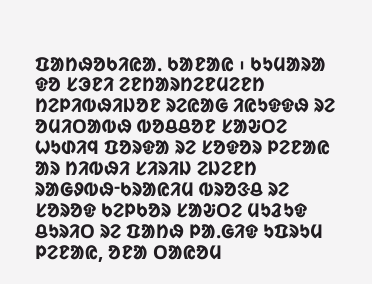ᱯᱟᱴᱷᱚᱠᱤᱭᱟᱹ ᱠᱟᱱᱟᱭ ᱾ ᱠᱩᱢᱟᱨᱟ ᱫᱚ ᱥᱳᱱᱤ ᱮᱱᱴᱟᱨᱴᱮᱱᱢᱮᱱᱴ ᱴᱮᱞᱤᱵᱷᱤᱡᱚᱱ ᱨᱮᱭᱟᱜ ᱤᱭᱩᱫᱫᱷ ᱨᱮ ᱚᱢᱤᱛᱟᱵᱷ ᱵᱚᱪᱪᱚᱱ ᱥᱟᱶᱛᱮ ᱦᱩᱰᱤᱧ ᱯᱚᱨᱫᱟ ᱨᱮ ᱥᱚᱫᱚᱨ ᱞᱮᱱᱟᱭ ᱟᱨ ᱴᱤᱵᱷᱤ ᱥᱤᱨᱤᱡ ᱮᱡᱮᱱᱴ ᱨᱟᱜᱽᱵᱷᱼᱠᱨᱟᱭᱤᱢ ᱵᱨᱚᱝᱪ ᱨᱮ ᱥᱚᱨᱚᱫ ᱠᱮᱞᱠᱚᱨ ᱥᱟᱶᱛᱮ ᱢᱩᱲᱩᱫ ᱪᱩᱨᱤᱛ ᱨᱮ ᱯᱟᱴᱷ ᱞᱟᱹᱜᱤᱫ ᱩᱯᱨᱩᱢ ᱞᱮᱱᱟᱭ, ᱚᱱᱟ ᱛᱟᱭᱚᱢ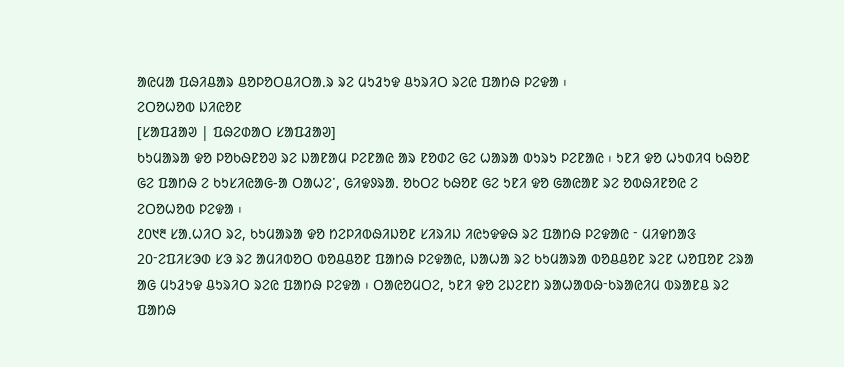ᱟᱭᱢᱟ ᱯᱷᱤᱪᱟᱨ ᱪᱚᱞᱚᱛᱪᱤᱛᱟᱹᱨ ᱨᱮ ᱢᱩᱲᱩᱫ ᱪᱩᱨᱤᱛ ᱨᱮᱭ ᱯᱟᱴᱷ ᱞᱮᱫᱟ ᱾
ᱮᱛᱚᱦᱚᱵ ᱡᱤᱭᱚᱱ
[ᱥᱟᱯᱲᱟᱣ | ᱯᱷᱮᱰᱟᱛ ᱥᱟᱯᱲᱟᱣ]
ᱠᱩᱢᱟᱨᱟ ᱫᱚ ᱞᱚᱠᱷᱱᱚᱣ ᱨᱮ ᱡᱟᱱᱟᱢ ᱞᱮᱱᱟᱭ ᱟᱨ ᱱᱚᱰᱮ ᱜᱮ ᱦᱟᱨᱟ ᱵᱩᱨᱩ ᱞᱮᱱᱟᱭ ᱾ ᱩᱱᱤ ᱫᱚ ᱦᱩᱰᱤᱧ ᱠᱷᱚᱱ ᱜᱮ ᱯᱟᱴᱷ ᱮ ᱠᱩᱥᱤᱭᱟᱜ-ᱟ ᱛᱟᱦᱮᱸ, ᱜᱤᱫᱽᱨᱟᱹ ᱚᱠᱛᱮ ᱠᱷᱚᱱ ᱜᱮ ᱩᱱᱤ ᱫᱚ ᱜᱟᱭᱟᱱ ᱨᱮ ᱚᱵᱷᱤᱱᱚᱭ ᱮ ᱮᱛᱚᱦᱚᱵ ᱞᱮᱫᱟ ᱾
᱒᱐᱑᱓ ᱥᱟᱹᱦᱤᱛ ᱨᱮ, ᱠᱩᱢᱟᱨᱟ ᱫᱚ ᱴᱮᱞᱤᱵᱷᱤᱡᱚᱱ ᱥᱤᱨᱤᱡ ᱤᱭᱩᱫᱫᱷ ᱨᱮ ᱯᱟᱴᱷ ᱞᱮᱫᱟᱭ ᱼ ᱢᱤᱫᱴᱟᱝ 20ᱼᱮᱯᱤᱥᱳᱰ ᱥᱳ ᱨᱮ ᱟᱢᱤᱵᱚᱛ ᱵᱚᱪᱪᱚᱱ ᱯᱟᱴᱷ ᱞᱮᱫᱟᱭ, ᱡᱟᱦᱟ ᱨᱮ ᱠᱩᱢᱟᱨᱟ ᱵᱚᱪᱪᱚᱱ ᱨᱮᱱ ᱦᱚᱯᱚᱱ ᱮᱨᱟ ᱟᱜ ᱢᱩᱲᱩᱫ ᱪᱩᱨᱤᱛ ᱨᱮᱭ ᱯᱟᱴᱷ ᱞᱮᱫᱟ ᱾ ᱛᱟᱭᱚᱢᱛᱮ, ᱩᱱᱤ ᱫᱚ ᱮᱡᱮᱱᱴ ᱨᱟᱦᱟᱵᱷᱼᱠᱨᱟᱭᱤᱢ ᱵᱨᱟᱱᱪ ᱨᱮ ᱯᱟᱴᱷ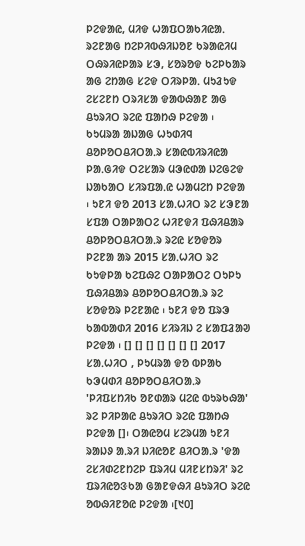ᱞᱮᱫᱟᱭ, ᱢᱤᱫ ᱦᱟᱯᱛᱟᱠᱤᱭᱟᱹ ᱨᱮᱱᱟᱜ ᱴᱮᱞᱤᱵᱷᱤᱡᱚᱱ ᱠᱨᱟᱭᱤᱢ ᱛᱷᱨᱤᱭᱞᱟᱨ ᱥᱳ, ᱥᱚᱨᱚᱫ ᱠᱮᱞᱠᱟᱨ ᱟᱜ ᱮᱴᱟᱜ ᱥᱮᱫ ᱛᱤᱨᱞᱟᱹ ᱢᱩᱲᱩᱫ ᱮᱥᱮᱱᱴ ᱛᱨᱤᱥᱟ ᱫᱟᱵᱷᱟᱱ ᱟᱜ ᱪᱩᱨᱤᱛ ᱨᱮᱭ ᱯᱟᱴᱷ ᱞᱮᱫᱟ ᱾ ᱠᱩᱢᱨᱟ ᱟᱡᱟᱜ ᱦᱩᱰᱤᱧ ᱪᱚᱞᱚᱛᱪᱤᱛᱟᱹᱨ ᱥᱟᱭᱵᱤᱨᱤᱭᱟ ᱞᱟᱹᱜᱤᱫ ᱛᱮᱥᱟᱨ ᱢᱳᱭᱰᱟ ᱡᱮᱜᱮᱫ ᱡᱟᱠᱟᱛ ᱥᱤᱨᱯᱟᱹᱭ ᱦᱟᱢᱮᱴ ᱞᱮᱫᱟ ᱾ ᱩᱱᱤ ᱫᱚ 2013 ᱥᱟᱹᱦᱤᱛ ᱨᱮ ᱥᱳᱱᱟ ᱥᱯᱟ ᱛᱟᱞᱟᱛᱮ ᱦᱤᱱᱫᱤ ᱯᱷᱤᱪᱟᱨ ᱪᱚᱞᱚᱛᱪᱤᱛᱟᱹᱨ ᱨᱮᱭ ᱥᱚᱫᱚᱨ ᱞᱮᱱᱟ ᱟᱨ 2015 ᱥᱟᱹᱦᱤᱛ ᱨᱮ ᱠᱩᱫᱞᱟ ᱠᱮᱯᱷᱮ ᱛᱟᱞᱟᱛᱮ ᱛᱩᱞᱩ ᱯᱷᱤᱪᱟᱨ ᱪᱚᱞᱚᱛᱪᱤᱛᱟᱹᱨ ᱨᱮ ᱥᱚᱫᱚᱨ ᱞᱮᱱᱟᱭ ᱾ ᱩᱱᱤ ᱫᱚ ᱯᱨᱳ ᱠᱟᱵᱟᱰᱤ 2016 ᱥᱤᱨᱤᱡ ᱮ ᱥᱟᱯᱲᱟᱣ ᱞᱮᱫᱟ ᱾ [] [] [] [] [] [] [] 2017 ᱥᱟᱹᱦᱤᱛ , ᱞᱩᱢᱨᱟ ᱫᱚ ᱵᱞᱟᱠ ᱠᱳᱢᱰᱤ ᱪᱚᱞᱚᱛᱪᱤᱛᱟᱹᱨ 'ᱞᱤᱯᱥᱴᱤᱠ ᱚᱱᱰᱟᱨ ᱢᱮᱭ ᱵᱩᱨᱠᱷᱟ' ᱨᱮ ᱞᱤᱞᱟᱭ ᱪᱩᱨᱤᱛ ᱨᱮᱭ ᱯᱟᱴᱷ ᱞᱮᱫᱟ []᱾ ᱛᱟᱭᱚᱢ ᱥᱮᱨᱢᱟ ᱩᱱᱤ ᱨᱟᱡᱽ ᱟᱹᱨᱤ ᱡᱤᱭᱚᱱ ᱪᱤᱛᱟᱹᱨ 'ᱫᱟ ᱮᱥᱤᱰᱮᱱᱴᱮᱞ ᱯᱨᱤᱢ ᱢᱤᱱᱥᱴᱨᱤ' ᱨᱮ ᱯᱨᱤᱭᱚᱝᱠᱟ ᱜᱟᱱᱫᱷᱤ ᱪᱩᱨᱤᱛ ᱨᱮᱭ ᱚᱵᱷᱤᱱᱚᱭ ᱞᱮᱫᱟ ᱾[᱑᱐]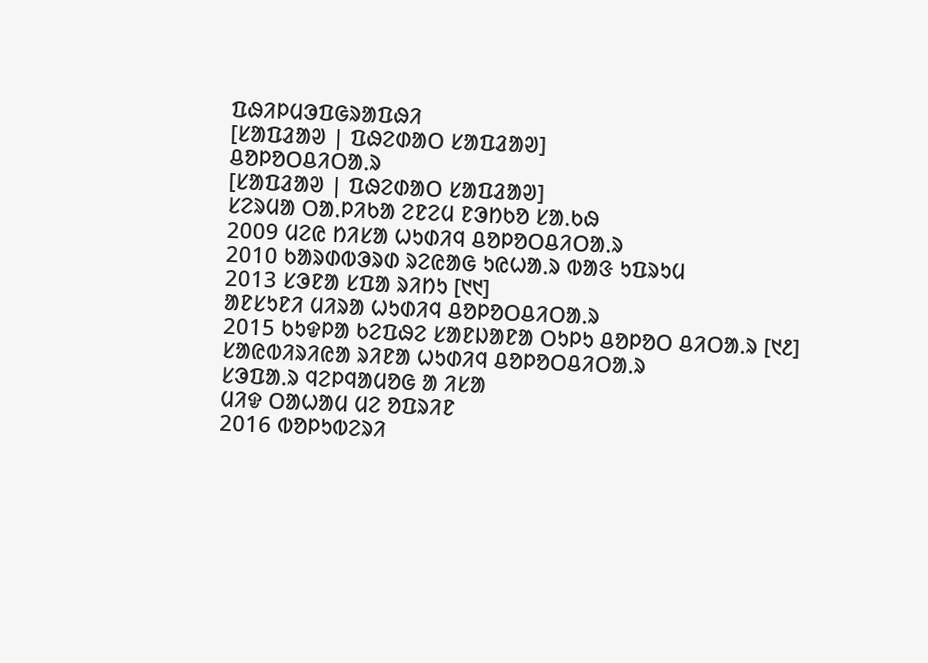ᱯᱷᱤᱞᱢᱳᱯᱜᱨᱟᱯᱷᱤ
[ᱥᱟᱯᱲᱟᱣ | ᱯᱷᱮᱰᱟᱛ ᱥᱟᱯᱲᱟᱣ]
ᱪᱚᱞᱚᱛᱪᱤᱛᱟᱹᱨ
[ᱥᱟᱯᱲᱟᱣ | ᱯᱷᱮᱰᱟᱛ ᱥᱟᱯᱲᱟᱣ]
ᱥᱮᱨᱢᱟ ᱛᱟᱹᱞᱤᱠᱟ ᱮᱱᱮᱢ ᱱᱳᱴᱠᱚ ᱥᱟᱹᱠᱷ
2009 ᱢᱮᱭ ᱴᱤᱥᱟ ᱦᱩᱰᱤᱧ ᱪᱚᱞᱚᱛᱪᱤᱛᱟᱹᱨ
2010 ᱠᱟᱨᱰᱵᱳᱨᱰ ᱨᱮᱭᱟᱜ ᱩᱭᱦᱟᱹᱨ ᱵᱟᱝ ᱩᱯᱨᱩᱢ
2013 ᱥᱳᱱᱟ ᱥᱯᱟ ᱨᱤᱴᱩ [᱑᱑]
ᱟᱱᱥᱩᱱᱤ ᱢᱤᱨᱟ ᱦᱩᱰᱤᱧ ᱪᱚᱞᱚᱛᱪᱤᱛᱟᱹᱨ
2015 ᱠᱩᱫᱞᱟ ᱠᱮᱯᱷᱮ ᱥᱟᱱᱡᱟᱱᱟ ᱛᱩᱞᱩ ᱪᱚᱞᱚᱛ ᱪᱤᱛᱟᱹᱨ [᱑᱒]
ᱥᱟᱭᱵᱤᱨᱤᱭᱟ ᱨᱤᱱᱟ ᱦᱩᱰᱤᱧ ᱪᱚᱞᱚᱛᱪᱤᱛᱟᱹᱨ
ᱥᱳᱯᱟᱹᱨ ᱧᱮᱞᱧᱟᱢᱚᱜ ᱟ ᱤᱥᱟ
ᱢᱤᱫ ᱛᱟᱦᱟᱢ ᱢᱮ ᱚᱯᱨᱤᱱ
2016 ᱵᱚᱞᱩᱵᱮᱨᱤ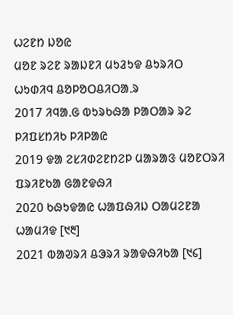ᱦᱮᱱᱴ ᱡᱚᱭ
ᱢᱚᱱ ᱨᱮᱱ ᱨᱟᱡᱱᱤ ᱢᱩᱲᱩᱫ ᱪᱩᱨᱤᱛ ᱦᱩᱰᱤᱧ ᱪᱚᱞᱚᱛᱪᱤᱛᱟᱹᱨ
2017 ᱤᱧᱟᱹᱜ ᱵᱩᱨᱠᱷᱟ ᱞᱟᱛᱟᱨ ᱨᱮ ᱞᱤᱯᱥᱴᱤᱠ ᱞᱤᱞᱟᱭ
2019 ᱫᱟ ᱮᱥᱤᱰᱮᱱᱴᱮᱞ ᱢᱟᱨᱟᱝ ᱢᱚᱱᱛᱨᱤ ᱯᱨᱤᱱᱠᱟ ᱜᱟᱱᱫᱷᱤ
2020 ᱠᱷᱩᱫᱟᱭ ᱦᱟᱯᱷᱤᱡ ᱛᱟᱢᱮᱱᱟ ᱦᱟᱢᱤᱫ [᱑᱓]
2021 ᱵᱟᱣᱨᱤ ᱪᱳᱨᱤ ᱨᱟᱫᱷᱤᱠᱟ [᱑᱔]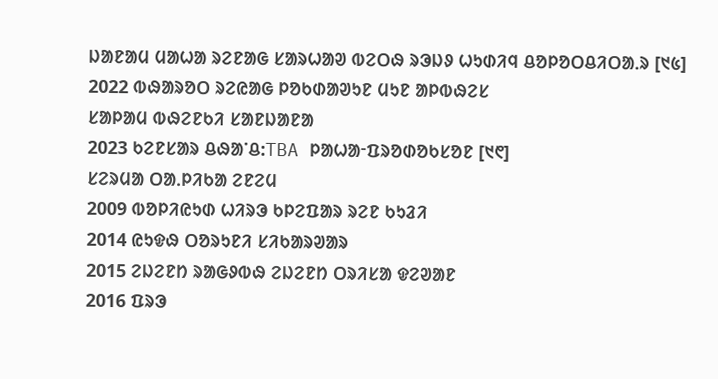ᱡᱟᱱᱟᱢ ᱢᱟᱦᱟ ᱨᱮᱱᱟᱜ ᱥᱟᱨᱦᱟᱣ ᱵᱮᱛᱷ ᱨᱳᱡᱽ ᱦᱩᱰᱤᱧ ᱪᱚᱞᱚᱛᱪᱤᱛᱟᱹᱨ [᱑᱕]
2022 ᱵᱷᱟᱨᱚᱛ ᱨᱮᱭᱟᱜ ᱞᱚᱠᱰᱟᱣᱩᱱ ᱢᱩᱱ ᱟᱞᱵᱷᱮᱥ
ᱥᱟᱞᱟᱢ ᱵᱷᱮᱱᱠᱤ ᱥᱟᱱᱡᱟᱱᱟ
2023 ᱠᱮᱱᱥᱟᱨ ᱪᱷᱟᱸᱪ:TBA ᱞᱟᱦᱟᱼᱯᱨᱚᱰᱚᱠᱥᱚᱱ [᱑᱖]
ᱥᱮᱨᱢᱟ ᱛᱟᱹᱞᱤᱠᱟ ᱮᱱᱮᱢ
2009 ᱵᱚᱞᱤᱭᱩᱰ ᱦᱤᱨᱳ ᱠᱞᱮᱯᱟᱨ ᱨᱮᱱ ᱠᱩᱲᱤ
2014 ᱭᱩᱫᱷ ᱛᱚᱨᱩᱱᱤ ᱥᱤᱠᱟᱨᱣᱟᱨ
2015 ᱮᱡᱮᱱᱴ ᱨᱟᱜᱽᱵᱷ ᱮᱡᱮᱱᱴ ᱛᱨᱤᱥᱟ ᱫᱮᱣᱟᱱ
2016 ᱯᱨᱳ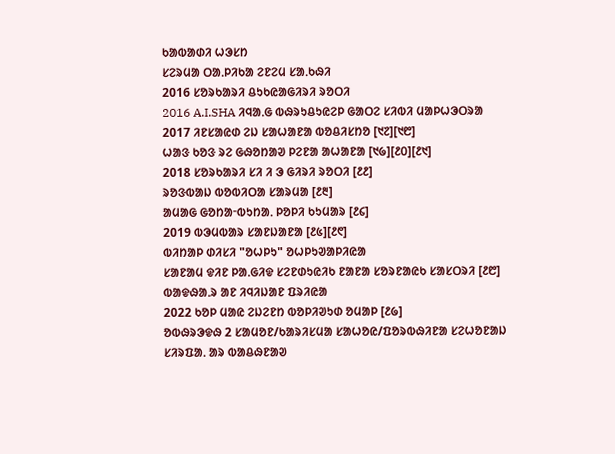ᱠᱟᱵᱟᱰᱤ ᱦᱳᱥᱴ
ᱥᱮᱨᱢᱟ ᱛᱟᱹᱞᱤᱠᱟ ᱮᱱᱮᱢ ᱥᱟᱹᱠᱷᱤ
2016 ᱥᱚᱨᱠᱟᱨᱤ ᱪᱩᱠᱭᱟᱜᱤᱨᱤ ᱨᱚᱛᱤ
2016 A.I.SHA ᱤᱧᱟᱹᱜ ᱵᱷᱨᱩᱪᱩᱭᱮᱞ ᱜᱟᱛᱮ ᱥᱤᱵᱤ ᱢᱟᱞᱦᱳᱛᱨᱟ
2017 ᱤᱱᱥᱟᱭᱰ ᱮᱡ ᱥᱟᱦᱟᱱᱟ ᱵᱚᱪᱤᱥᱴᱚ [᱑᱗][᱑᱘]
ᱦᱟᱝ ᱠᱚᱝ ᱨᱮ ᱜᱷᱚᱴᱟᱣ ᱞᱮᱱᱟ ᱟᱦᱟᱱᱟ [᱑᱙][᱒᱐][᱒᱑]
2018 ᱥᱚᱨᱠᱟᱨᱤ ᱥᱤ ᱤ ᱳ ᱜᱤᱨᱤ ᱨᱚᱛᱤ [᱒᱒]
ᱨᱚᱝᱵᱟᱡ ᱵᱚᱵᱤᱛᱟ ᱥᱟᱨᱢᱟ [᱒᱓]
ᱟᱢᱟᱜ ᱜᱚᱴᱟᱼᱵᱩᱴᱟᱹ ᱞᱚᱞᱤ ᱠᱩᱢᱟᱨ [᱒᱔]
2019 ᱵᱳᱢᱵᱟᱨ ᱥᱟᱱᱡᱟᱱᱟ [᱒᱕][᱒᱖]
ᱵᱤᱴᱟᱞ ᱰᱤᱥᱤ "ᱚᱦᱞᱩ" ᱚᱦᱞᱩᱣᱟᱞᱤᱭᱟ
ᱥᱟᱱᱟᱢ ᱫᱤᱱ ᱞᱟᱹᱜᱤᱫ ᱥᱮᱱᱰᱩᱭᱤᱠ ᱱᱟᱱᱟ ᱥᱚᱨᱱᱟᱭᱠ ᱥᱟᱥᱛᱨᱤ [᱒᱘]
ᱵᱟᱫᱷᱟᱹᱨ ᱟᱱ ᱤᱧᱤᱡᱟᱱ ᱯᱨᱤᱭᱟ
2022 ᱠᱚᱞ ᱢᱟᱭ ᱮᱡᱮᱱᱴ ᱵᱚᱞᱤᱣᱩᱰ ᱚᱢᱟᱞ [᱒᱙]
ᱚᱵᱷᱨᱳᱫᱷ 2 ᱥᱟᱢᱚᱱ/ᱠᱟᱨᱤᱥᱢᱟ ᱥᱟᱦᱚᱭ/ᱯᱚᱨᱵᱷᱤᱱᱟ ᱥᱮᱦᱚᱱᱟᱡ
ᱥᱤᱨᱯᱟᱹ ᱟᱨ ᱵᱟᱪᱷᱱᱟᱣ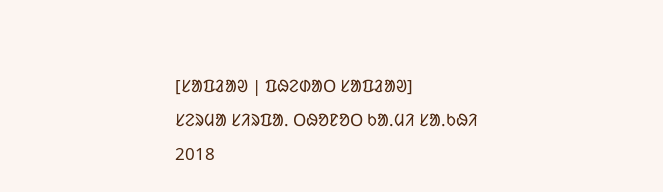[ᱥᱟᱯᱲᱟᱣ | ᱯᱷᱮᱰᱟᱛ ᱥᱟᱯᱲᱟᱣ]
ᱥᱮᱨᱢᱟ ᱥᱤᱨᱯᱟᱹ ᱛᱷᱚᱱᱚᱛ ᱠᱟᱹᱢᱤ ᱥᱟᱹᱠᱷᱤ
2018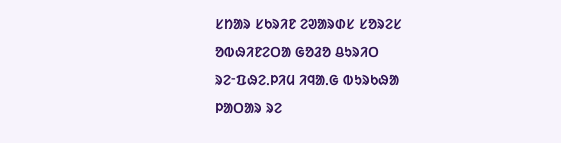ᱥᱴᱟᱨ ᱥᱠᱨᱤᱱ ᱮᱣᱟᱨᱰᱥ ᱥᱚᱨᱮᱥ ᱚᱵᱷᱤᱱᱮᱛᱟ ᱜᱚᱲᱚ ᱪᱩᱨᱤᱛ ᱨᱮᱼᱯᱷᱮᱹᱞᱤᱢ ᱤᱧᱟᱹᱜ ᱵᱩᱨᱠᱷᱟ ᱞᱟᱛᱟᱨ ᱨᱮ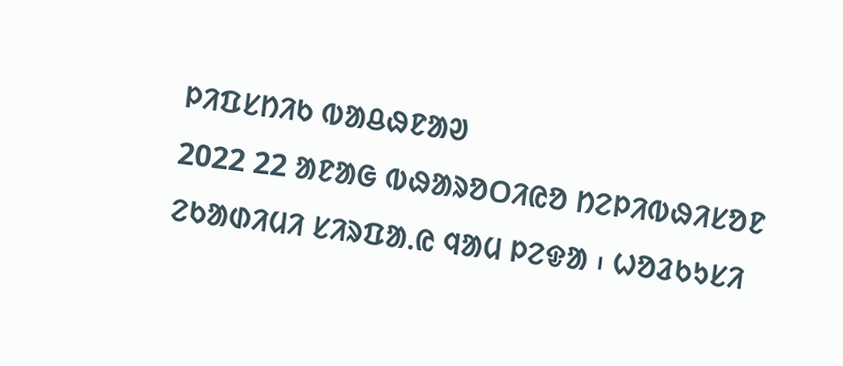ᱞᱤᱯᱥᱴᱤᱠ ᱵᱟᱪᱷᱱᱟᱣ
2022 22 ᱟᱱᱟᱜ ᱵᱷᱟᱨᱚᱛᱤᱭᱚ ᱴᱮᱞᱤᱵᱷᱤᱥᱚᱱ ᱮᱠᱟᱰᱤᱢᱤ ᱥᱤᱨᱯᱟᱹᱭ ᱧᱟᱢ ᱞᱮᱫᱟ ᱾ ᱦᱚᱲᱠᱩᱥᱤ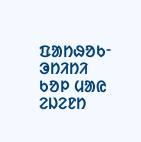ᱯᱟᱴᱷᱚᱠᱼ ᱳᱴᱤᱴᱤ ᱠᱚᱞ ᱢᱟᱭ ᱮᱡᱮᱱᱴ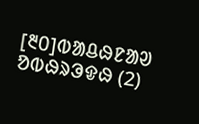[᱓᱐]ᱵᱟᱪᱷᱱᱟᱣ
ᱚᱵᱷᱨᱳᱫᱷ (2)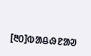[᱓᱐]ᱵᱟᱪᱷᱱᱟᱣ